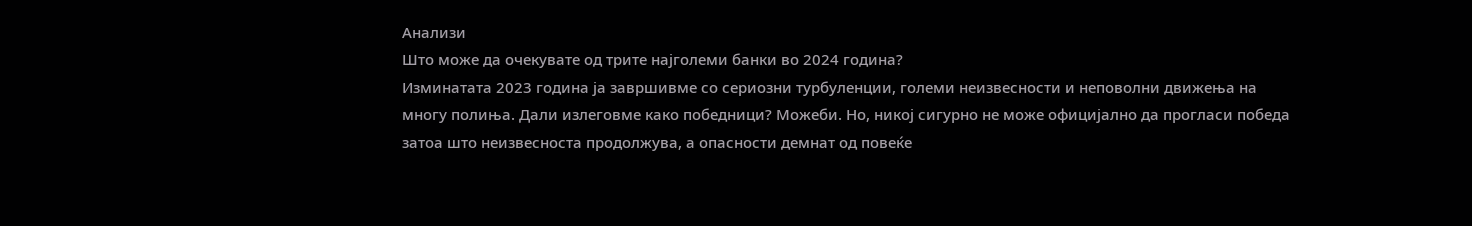Анализи
Што може да очекувате од трите најголеми банки во 2024 година?
Изминатата 2023 година ја завршивме со сериозни турбуленции, големи неизвесности и неповолни движења на многу полиња. Дали излеговме како победници? Можеби. Но, никој сигурно не може официјално да прогласи победа затоа што неизвесноста продолжува, а опасности демнат од повеќе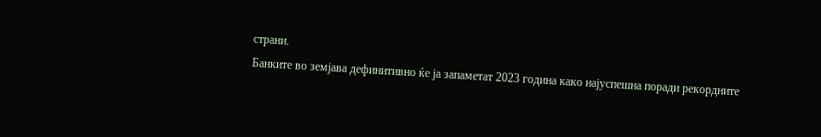страни.
Банките во земјава дефинитивно ќе ја запаметат 2023 година како најуспешна поради рекордните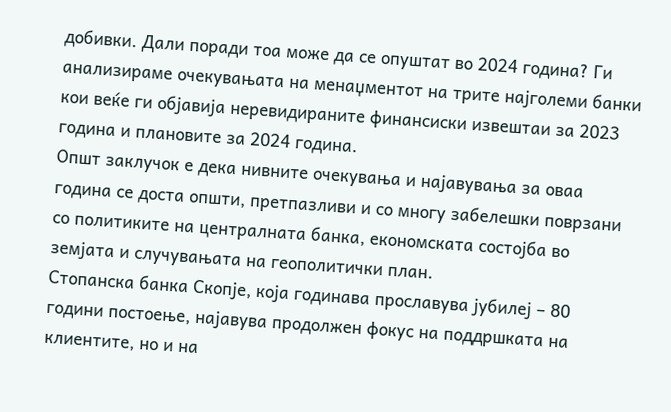добивки. Дали поради тоа може да се опуштат во 2024 година? Ги анализираме очекувањата на менаџментот на трите најголеми банки кои веќе ги објавија неревидираните финансиски извештаи за 2023 година и плановите за 2024 година.
Општ заклучок е дека нивните очекувања и најавувања за оваа година се доста општи, претпазливи и со многу забелешки поврзани со политиките на централната банка, економската состојба во земјата и случувањата на геополитички план.
Стопанска банка Скопје, која годинава прославува јубилеј – 80 години постоење, најавува продолжен фокус на поддршката на клиентите, но и на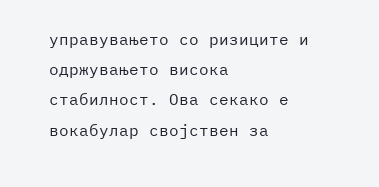управувањето со ризиците и одржувањето висока стабилност. Ова секако е вокабулар својствен за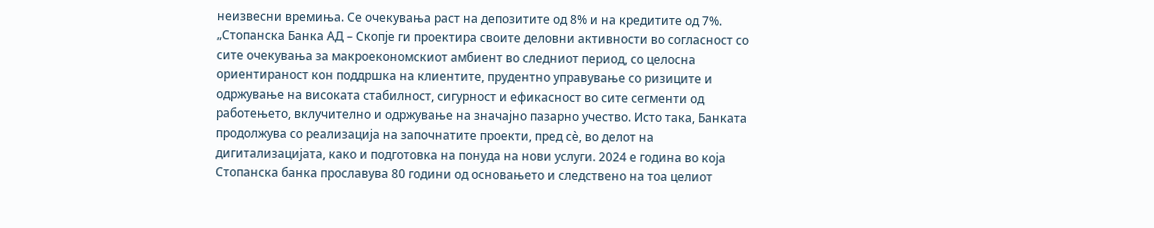неизвесни времиња. Се очекувања раст на депозитите од 8% и на кредитите од 7%.
„Стопанска Банка АД – Скопје ги проектира своите деловни активности во согласност со сите очекувања за макроекономскиот амбиент во следниот период, со целосна ориентираност кон поддршка на клиентите, прудентно управување со ризиците и одржување на високата стабилност, сигурност и ефикасност во сите сегменти од работењето, вклучително и одржување на значајно пазарно учество. Исто така, Банката продолжува со реализација на започнатите проекти, пред сè, во делот на дигитализацијата, како и подготовка на понуда на нови услуги. 2024 е година во која Стопанска банка прославува 80 години од основањето и следствено на тоа целиот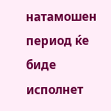натамошен период ќе биде исполнет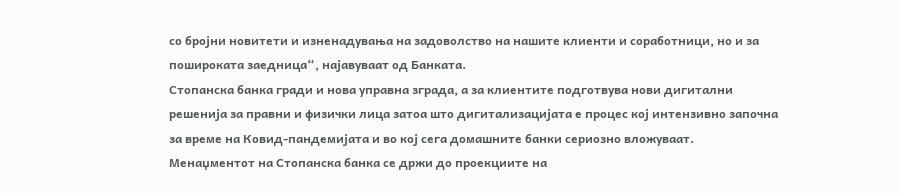со бројни новитети и изненадувања на задоволство на нашите клиенти и соработници, но и за пошироката заедница“, најавуваат од Банката.
Стопанска банка гради и нова управна зграда, а за клиентите подготвува нови дигитални решенија за правни и физички лица затоа што дигитализацијата е процес кој интензивно започна за време на Ковид-пандемијата и во кој сега домашните банки сериозно вложуваат.
Менаџментот на Стопанска банка се држи до проекциите на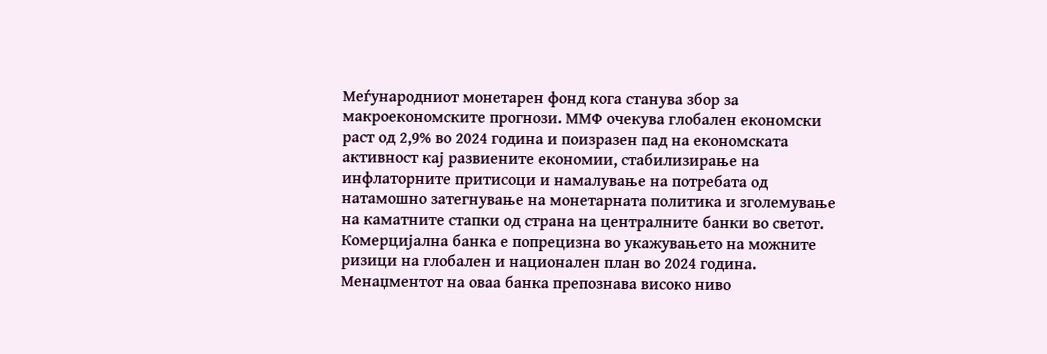Меѓународниот монетарен фонд кога станува збор за макроекономските прогнози. ММФ очекува глобален економски раст од 2,9% во 2024 година и поизразен пад на економската активност кај развиените економии, стабилизирање на инфлаторните притисоци и намалување на потребата од натамошно затегнување на монетарната политика и зголемување на каматните стапки од страна на централните банки во светот.
Комерцијална банка е попрецизна во укажувањето на можните ризици на глобален и национален план во 2024 година. Менаџментот на оваа банка препознава високо ниво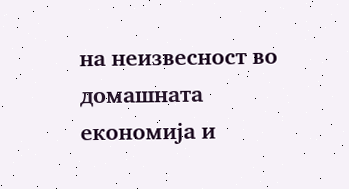на неизвесност во домашната економија и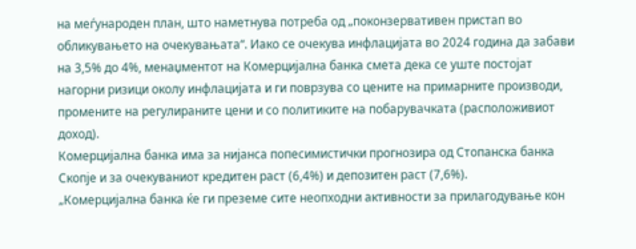на меѓународен план, што наметнува потреба од „поконзервативен пристап во обликувањето на очекувањата“. Иако се очекува инфлацијата во 2024 година да забави на 3,5% до 4%, менаџментот на Комерцијална банка смета дека се уште постојат нагорни ризици околу инфлацијата и ги поврзува со цените на примарните производи, промените на регулираните цени и со политиките на побарувачката (расположивиот доход).
Комерцијална банка има за нијанса попесимистички прогнозира од Стопанска банка Скопје и за очекуваниот кредитен раст (6,4%) и депозитен раст (7,6%).
„Комерцијална банка ќе ги преземе сите неопходни активности за прилагодување кон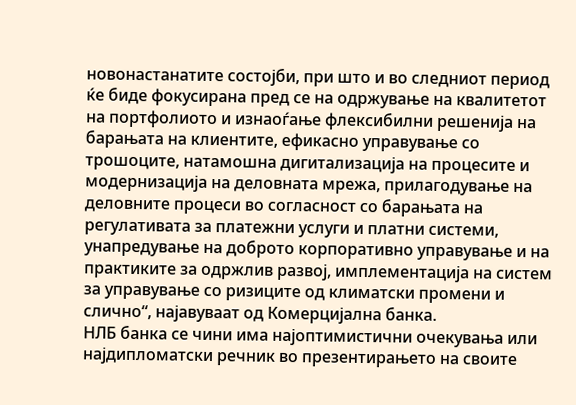новонастанатите состојби, при што и во следниот период ќе биде фокусирана пред се на одржување на квалитетот на портфолиото и изнаоѓање флексибилни решенија на барањата на клиентите, ефикасно управување со трошоците, натамошна дигитализација на процесите и модернизација на деловната мрежа, прилагодување на деловните процеси во согласност со барањата на регулативата за платежни услуги и платни системи, унапредување на доброто корпоративно управување и на практиките за одржлив развој, имплементација на систем за управување со ризиците од климатски промени и слично“, најавуваат од Комерцијална банка.
НЛБ банка се чини има најоптимистични очекувања или најдипломатски речник во презентирањето на своите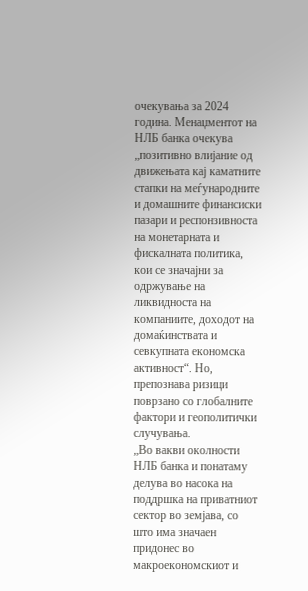очекувања за 2024 година. Менаџментот на НЛБ банка очекува „позитивно влијание од движењата кај каматните стапки на меѓународните и домашните финансиски пазари и респонзивноста на монетарната и фискалната политика, кои се значајни за одржување на ликвидноста на компаниите, доходот на домаќинствата и севкупната економска активност“. Но, препознава ризици поврзано со глобалните фактори и геополитички случувања.
„Во вакви околности НЛБ банка и понатаму делува во насока на поддршка на приватниот сектор во земјава, со што има значаен придонес во макроекономскиот и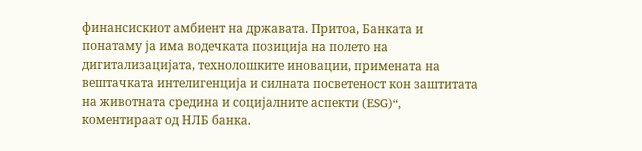финансискиот амбиент на државата. Притоа, Банката и понатаму ја има водечката позиција на полето на дигитализацијата, технолошките иновации, примената на вештачката интелигенција и силната посветеност кон заштитата на животната средина и социјалните аспекти (ESG)“, коментираат од НЛБ банка.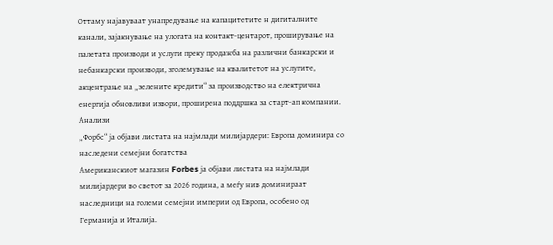Оттаму најавуваат унапредување на капацитетите н дигиталните канали, зајакнување на улогата на контакт-центарот, проширување на палетата производи и услуги преку продажба на различни банкарски и небанкарски производи, зголемување на квалитетот на услугите, акцентрање на „зелените кредити“ за производство на електрична енергија обновливи извори, проширена поддршка за старт-ап компании.
Анализи
„Форбс“ ја објави листата на најмлади милијардери: Европа доминира со наследени семејни богатства
Американскиот магазин Forbes ја објави листата на најмлади милијардери во светот за 2026 година, а меѓу нив доминираат наследници на големи семејни империи од Европа, особено од Германија и Италија.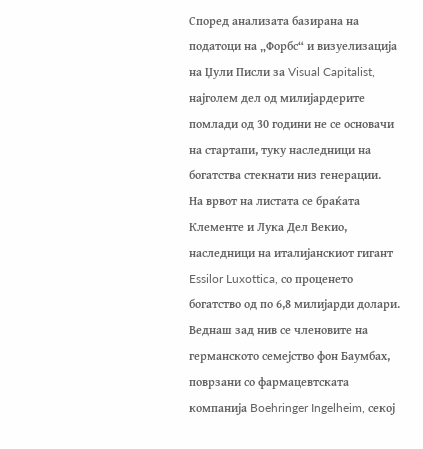Според анализата базирана на податоци на „Форбс“ и визуелизација на Џули Писли за Visual Capitalist, најголем дел од милијардерите помлади од 30 години не се основачи на стартапи, туку наследници на богатства стекнати низ генерации.
На врвот на листата се браќата Клементе и Лука Дел Векио, наследници на италијанскиот гигант Essilor Luxottica, со проценето богатство од по 6,8 милијарди долари. Веднаш зад нив се членовите на германското семејство фон Баумбах, поврзани со фармацевтската компанија Boehringer Ingelheim, секој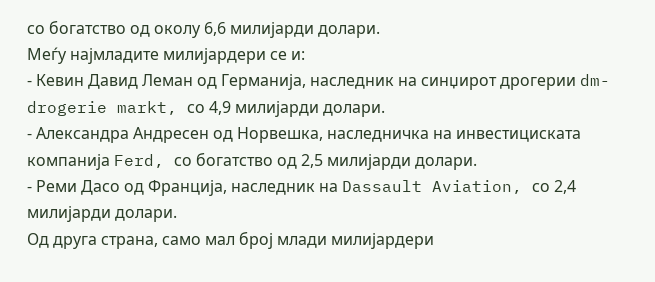со богатство од околу 6,6 милијарди долари.
Меѓу најмладите милијардери се и:
- Кевин Давид Леман од Германија, наследник на синџирот дрогерии dm-drogerie markt, со 4,9 милијарди долари.
- Александра Андресен од Норвешка, наследничка на инвестициската компанија Ferd, со богатство од 2,5 милијарди долари.
- Реми Дасо од Франција, наследник на Dassault Aviation, со 2,4 милијарди долари.
Од друга страна, само мал број млади милијардери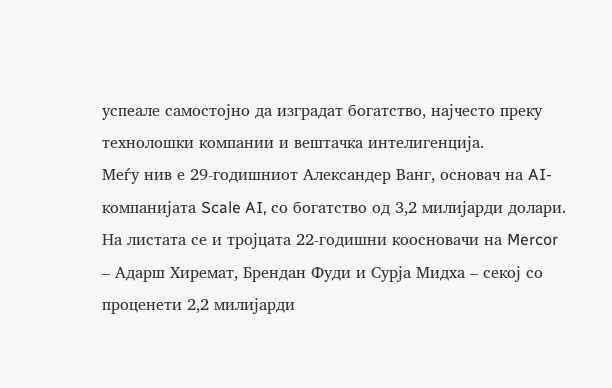успеале самостојно да изградат богатство, најчесто преку технолошки компании и вештачка интелигенција.
Меѓу нив е 29-годишниот Александер Ванг, основач на AI-компанијата Scale AI, со богатство од 3,2 милијарди долари. На листата се и тројцата 22-годишни коосновачи на Mercor – Адарш Хиремат, Брендан Фуди и Сурја Мидха – секој со проценети 2,2 милијарди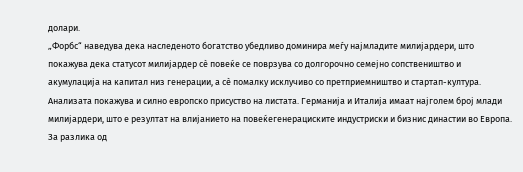долари.
„Форбс“ наведува дека наследеното богатство убедливо доминира меѓу најмладите милијардери, што покажува дека статусот милијардер сè повеќе се поврзува со долгорочно семејно сопствеништво и акумулација на капитал низ генерации, а сè помалку исклучиво со претприемништво и стартап-култура.
Анализата покажува и силно европско присуство на листата. Германија и Италија имаат најголем број млади милијардери, што е резултат на влијанието на повеќегенерациските индустриски и бизнис династии во Европа.
За разлика од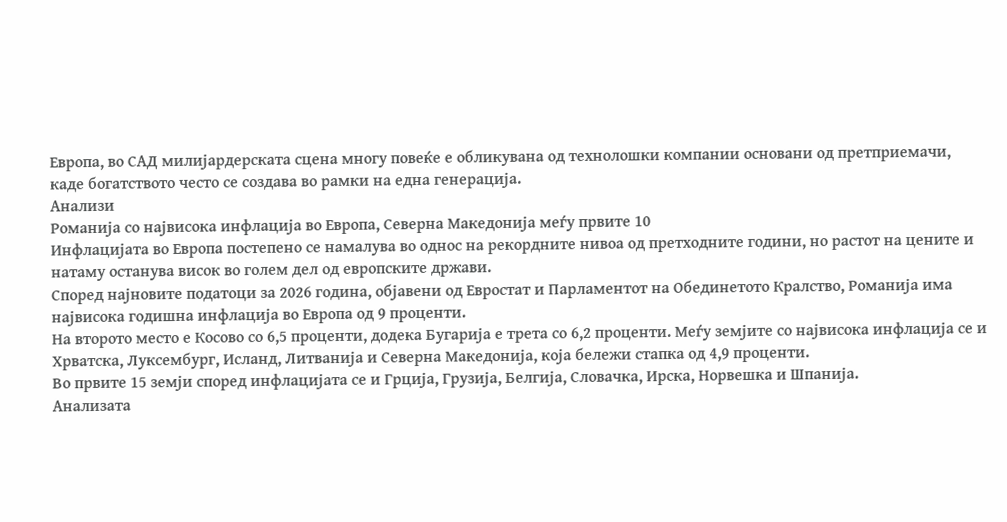Европа, во САД милијардерската сцена многу повеќе е обликувана од технолошки компании основани од претприемачи, каде богатството често се создава во рамки на една генерација.
Анализи
Романија со највисока инфлација во Европа, Северна Македонија меѓу првите 10
Инфлацијата во Европа постепено се намалува во однос на рекордните нивоа од претходните години, но растот на цените и натаму останува висок во голем дел од европските држави.
Според најновите податоци за 2026 година, објавени од Евростат и Парламентот на Обединетото Кралство, Романија има највисока годишна инфлација во Европа од 9 проценти.
На второто место е Косово со 6,5 проценти, додека Бугарија е трета со 6,2 проценти. Меѓу земјите со највисока инфлација се и Хрватска, Луксембург, Исланд, Литванија и Северна Македонија, која бележи стапка од 4,9 проценти.
Во првите 15 земји според инфлацијата се и Грција, Грузија, Белгија, Словачка, Ирска, Норвешка и Шпанија.
Анализата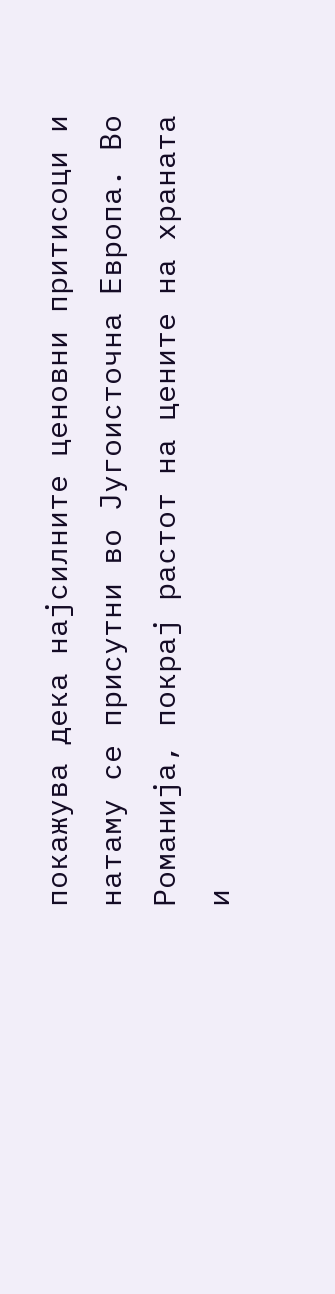покажува дека најсилните ценовни притисоци и натаму се присутни во Југоисточна Европа. Во Романија, покрај растот на цените на храната и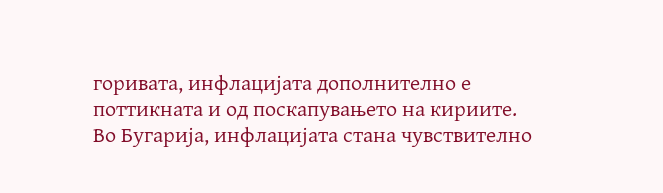горивата, инфлацијата дополнително е поттикната и од поскапувањето на кириите.
Во Бугарија, инфлацијата стана чувствително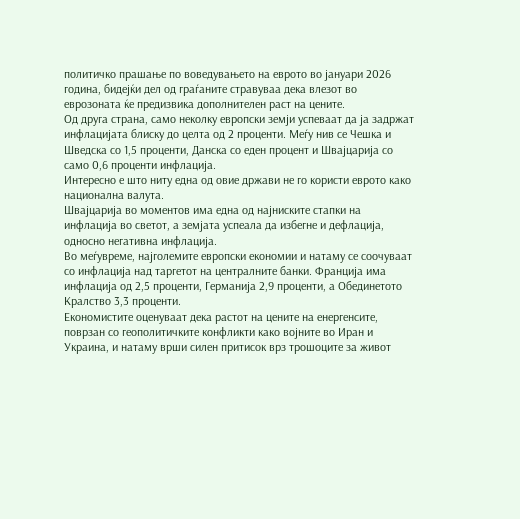политичко прашање по воведувањето на еврото во јануари 2026 година, бидејќи дел од граѓаните стравуваа дека влезот во еврозоната ќе предизвика дополнителен раст на цените.
Од друга страна, само неколку европски земји успеваат да ја задржат инфлацијата блиску до целта од 2 проценти. Меѓу нив се Чешка и Шведска со 1,5 проценти, Данска со еден процент и Швајцарија со само 0,6 проценти инфлација.
Интересно е што ниту една од овие држави не го користи еврото како национална валута.
Швајцарија во моментов има една од најниските стапки на инфлација во светот, а земјата успеала да избегне и дефлација, односно негативна инфлација.
Во меѓувреме, најголемите европски економии и натаму се соочуваат со инфлација над таргетот на централните банки. Франција има инфлација од 2,5 проценти, Германија 2,9 проценти, а Обединетото Кралство 3,3 проценти.
Економистите оценуваат дека растот на цените на енергенсите, поврзан со геополитичките конфликти како војните во Иран и Украина, и натаму врши силен притисок врз трошоците за живот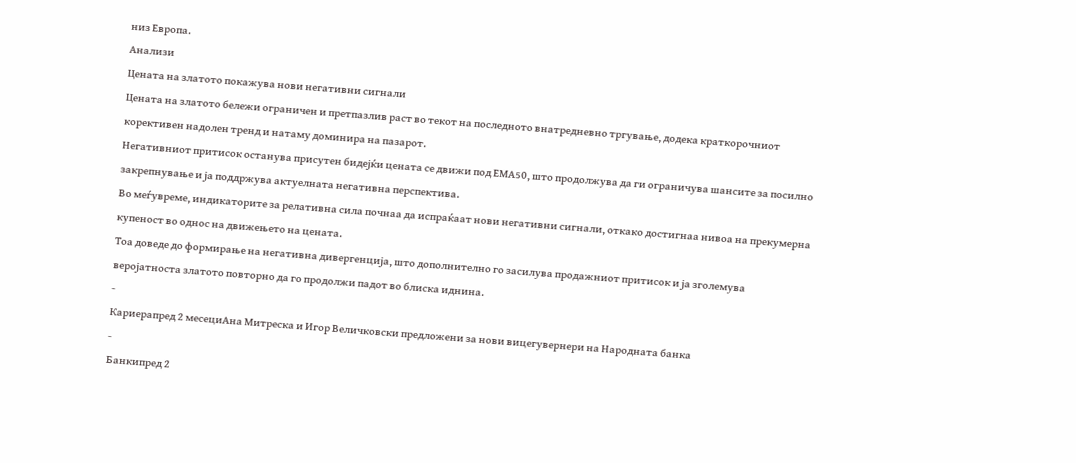низ Европа.
Анализи
Цената на златото покажува нови негативни сигнали
Цената на златото бележи ограничен и претпазлив раст во текот на последното внатредневно тргување, додека краткорочниот корективен надолен тренд и натаму доминира на пазарот.
Негативниот притисок останува присутен бидејќи цената се движи под ЕМА50, што продолжува да ги ограничува шансите за посилно закрепнување и ја поддржува актуелната негативна перспектива.
Во меѓувреме, индикаторите за релативна сила почнаа да испраќаат нови негативни сигнали, откако достигнаа нивоа на прекумерна купеност во однос на движењето на цената.
Тоа доведе до формирање на негативна дивергенција, што дополнително го засилува продажниот притисок и ја зголемува веројатноста златото повторно да го продолжи падот во блиска иднина.
-
Кариерапред 2 месециАна Митреска и Игор Величковски предложени за нови вицегувернери на Народната банка
-
Банкипред 2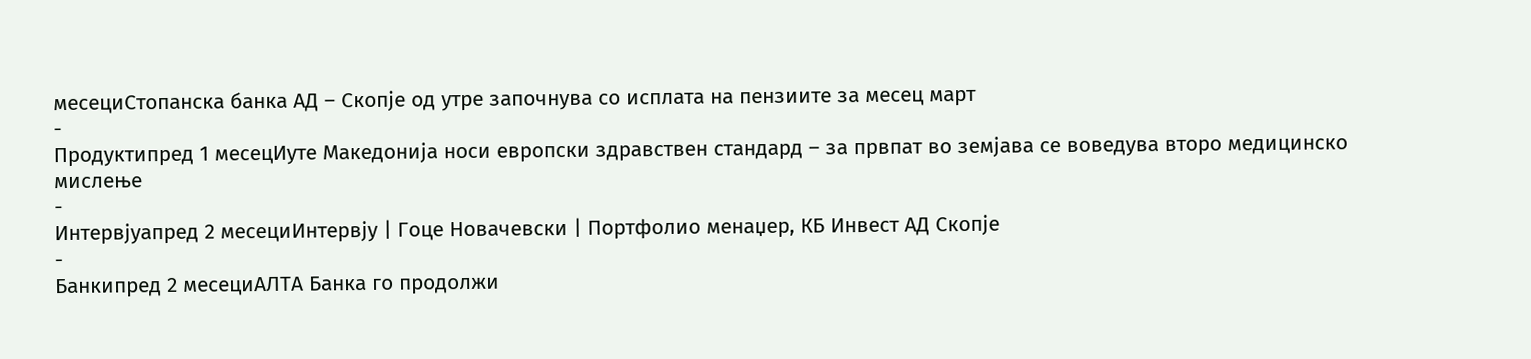месециСтопанска банка АД – Скопје од утре започнува со исплата на пензиите за месец март
-
Продуктипред 1 месецИуте Македонија носи европски здравствен стандард – за првпат во земјава се воведува второ медицинско мислење
-
Интервјуапред 2 месециИнтервју | Гоце Новачевски | Портфолио менаџер, КБ Инвест АД Скопје
-
Банкипред 2 месециАЛТА Банка го продолжи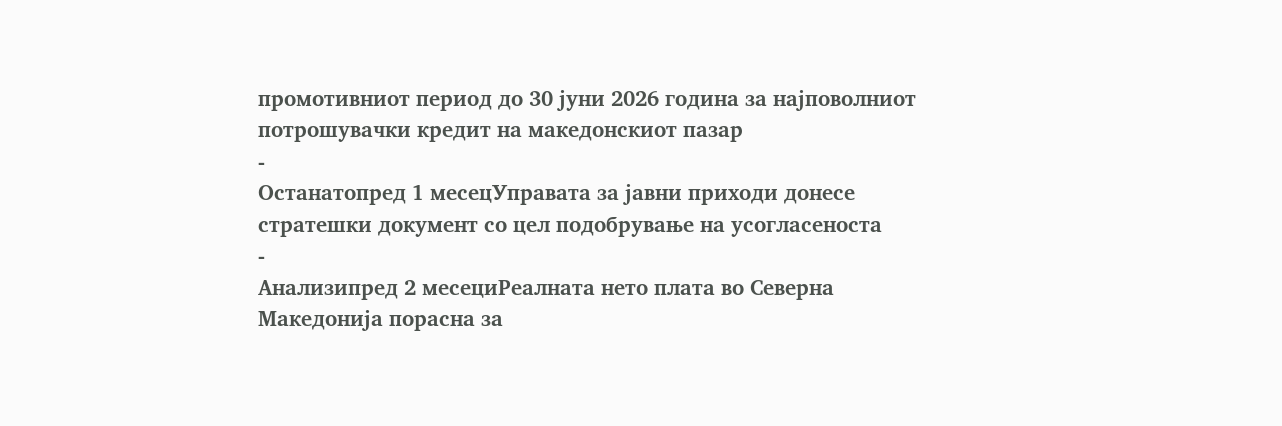промотивниот период до 30 јуни 2026 година за најповолниот потрошувачки кредит на македонскиот пазар
-
Останатопред 1 месецУправата за јавни приходи донесе стратешки документ со цел подобрување на усогласеноста
-
Анализипред 2 месециРеалната нето плата во Северна Македонија порасна за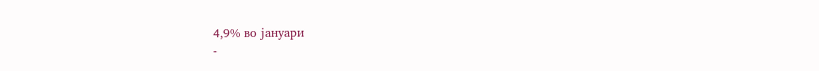4,9% во јануари
-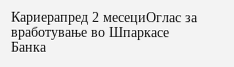Кариерапред 2 месециОглас за вработување во Шпаркасе Банка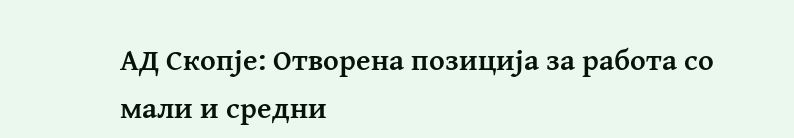АД Скопје: Отворена позиција за работа со мали и средни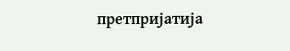претпријатија